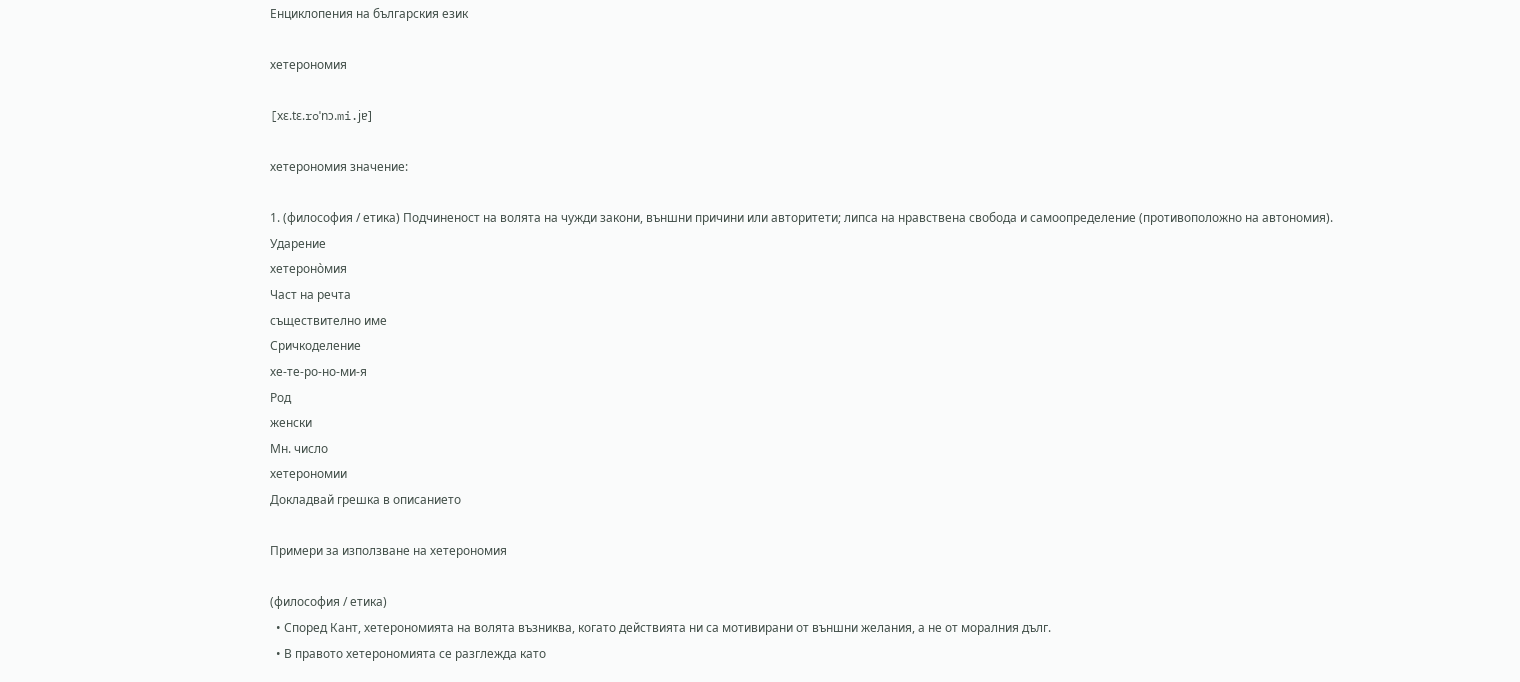Енциклопения на българския език

хетерономия

[xɛ.tɛ.roˈnɔ.mi.jɐ]

хетерономия значение:

1. (философия / етика) Подчиненост на волята на чужди закони, външни причини или авторитети; липса на нравствена свобода и самоопределение (противоположно на автономия).
Ударение
хетероно̀мия
Част на речта
съществително име
Сричкоделение
хе-те-ро-но-ми-я
Род
женски
Мн. число
хетерономии
Докладвай грешка в описанието

Примери за използване на хетерономия

(философия / етика)
  • Според Кант, хетерономията на волята възниква, когато действията ни са мотивирани от външни желания, а не от моралния дълг.
  • В правото хетерономията се разглежда като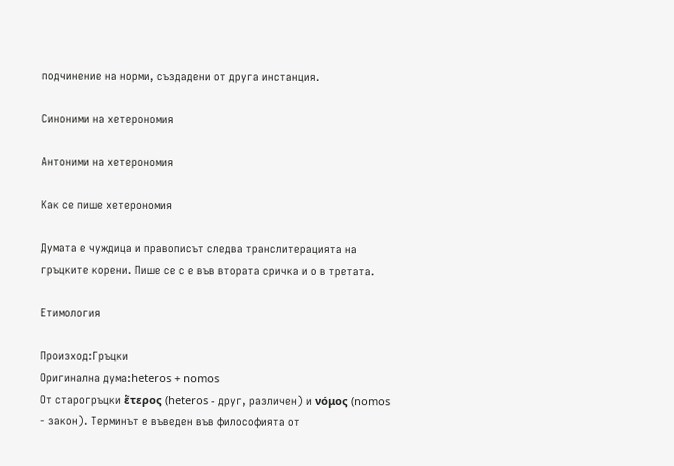подчинение на норми, създадени от друга инстанция.

Синоними на хетерономия

Антоними на хетерономия

Как се пише хетерономия

Думата е чуждица и правописът следва транслитерацията на гръцките корени. Пише се с е във втората сричка и о в третата.

Етимология

Произход:Гръцки
Оригинална дума:heteros + nomos
От старогръцки ἕτερος (heteros - друг, различен) и νόμος (nomos - закон). Терминът е въведен във философията от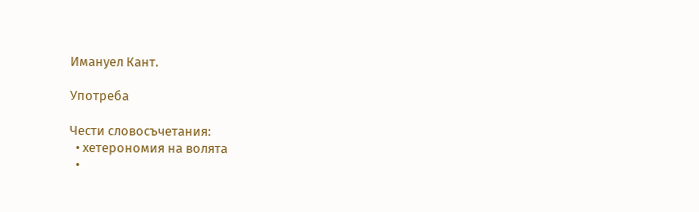Имануел Кант.

Употреба

Чести словосъчетания:
  • хетерономия на волята
  •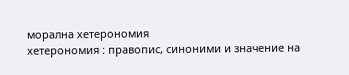морална хетерономия
хетерономия : правопис, синоними и значение на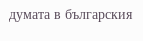думата в българския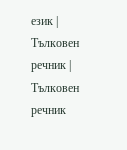език | Тълковен речник | Тълковен речник